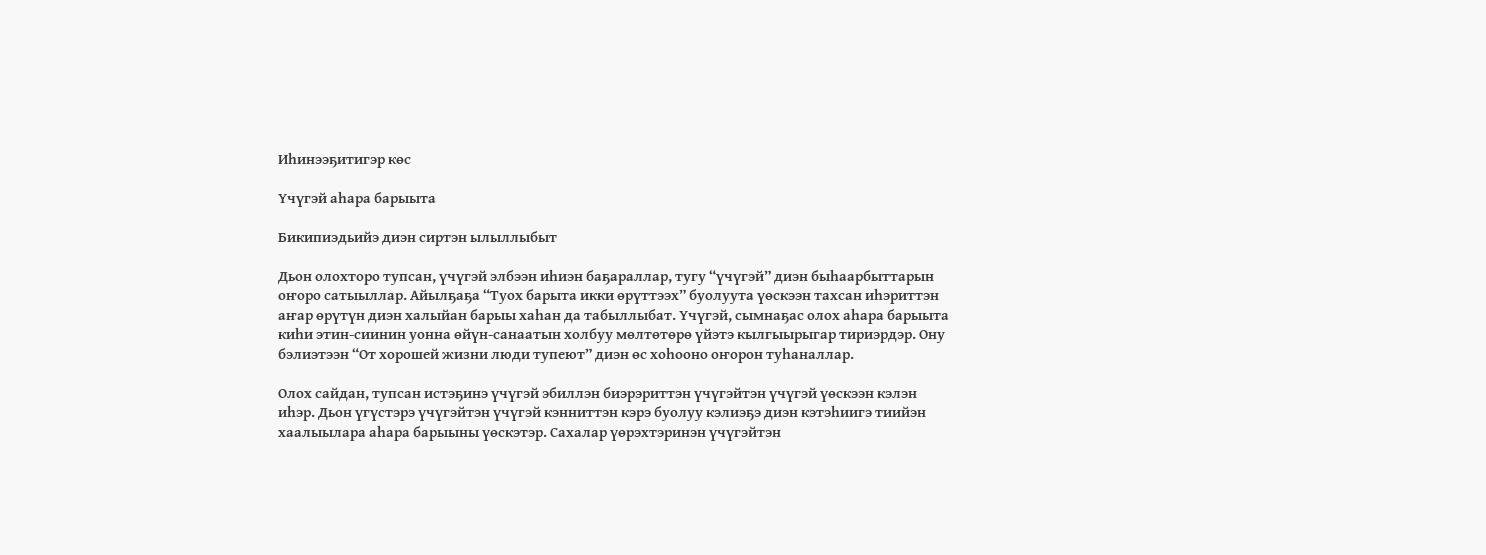Иһинээҕитигэр көс

Үчүгэй аһара барыыта

Бикипиэдьийэ диэн сиртэн ылыллыбыт

Дьон олохторо тупсан, үчүгэй элбээн иһиэн баҕараллар, тугу “үчүгэй” диэн быһаарбыттарын оҥоро сатыыллар. Айылҕаҕа “Туох барыта икки өрүттээх” буолуута үөскээн тахсан иһэриттэн аҥар өрүтүн диэн халыйан барыы хаһан да табыллыбат. Үчүгэй, сымнаҕас олох аһара барыыта киһи этин-сиинин уонна өйүн-санаатын холбуу мөлтөтөрө үйэтэ кылгыырыгар тириэрдэр. Ону бэлиэтээн “От хорошей жизни люди тупеют” диэн өс хоһооно оҥорон туһаналлар.

Олох сайдан, тупсан истэҕинэ үчүгэй эбиллэн биэрэриттэн үчүгэйтэн үчүгэй үөскээн кэлэн иһэр. Дьон үгүстэрэ үчүгэйтэн үчүгэй кэнниттэн кэрэ буолуу кэлиэҕэ диэн кэтэһиигэ тиийэн хаалыылара аһара барыыны үөскэтэр. Сахалар үөрэхтэринэн үчүгэйтэн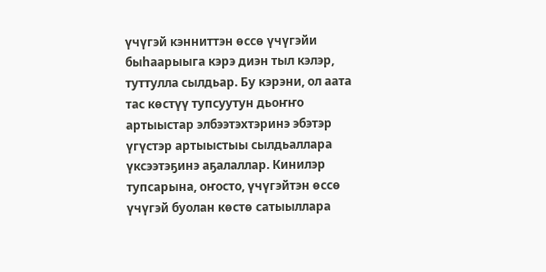үчүгэй кэнниттэн өссө үчүгэйи быһаарыыга кэрэ диэн тыл кэлэр, туттулла сылдьар. Бу кэрэни, ол аата тас көстүү тупсуутун дьоҥҥо артыыстар элбээтэхтэринэ эбэтэр үгүстэр артыыстыы сылдьаллара үксээтэҕинэ аҕалаллар. Кинилэр тупсарына, оҥосто, үчүгэйтэн өссө үчүгэй буолан көстө сатыыллара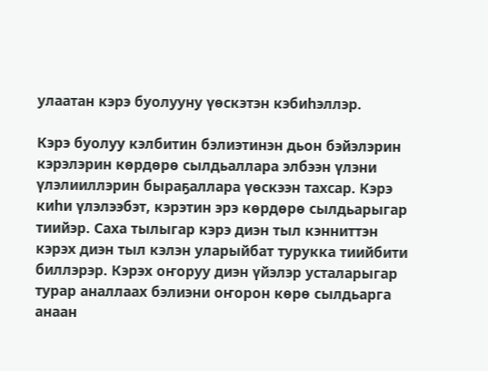улаатан кэрэ буолууну үөскэтэн кэбиһэллэр.

Кэрэ буолуу кэлбитин бэлиэтинэн дьон бэйэлэрин кэрэлэрин көрдөрө сылдьаллара элбээн үлэни үлэлииллэрин быраҕаллара үөскээн тахсар. Кэрэ киһи үлэлээбэт, кэрэтин эрэ көрдөрө сылдьарыгар тиийэр. Саха тылыгар кэрэ диэн тыл кэнниттэн кэрэх диэн тыл кэлэн уларыйбат турукка тиийбити биллэрэр. Кэрэх оҥоруу диэн үйэлэр усталарыгар турар аналлаах бэлиэни оҥорон көрө сылдьарга анаан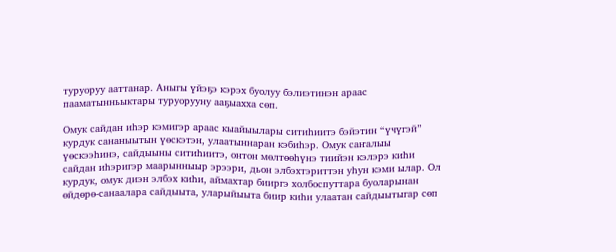туруоруу ааттанар. Аныгы үйэҕэ кэрэх буолуу бэлиэтинэн араас пааматынньыктары туруорууну ааҕыахха сөп.

Омук сайдан иһэр кэмигэр араас кыайыылары ситиһиитэ бэйэтин “үчүгэй” курдук сананыытын үөскэтэн, улаатыннаран кэбиһэр. Омук саҥалыы үөскээһинэ, сайдыыны ситиһиитэ, онтон мөлтөөһүнэ тиийэн кэлэрэ киһи сайдан иһэригэр маарынныыр эрээри, дьон элбэхтэриттэн уһун кэми ылар. Ол курдук, омук диэн элбэх киһи, аймахтар бииргэ холбоспуттара буоларынан өйдөрө-санаалара сайдыыта, уларыйыыта биир киһи улаатан сайдыытыгар сөп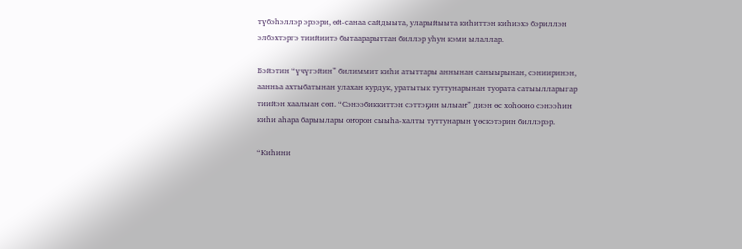түбэһэллэр эрээри, өй-санаа сайдыыта, уларыйыыта киһиттэн киһиэхэ бэриллэн элбэхтэргэ тиийиитэ бытаарарыттан биллэр уһун кэми ылаллар.

Бэйэтин “үчүгэйин” билиммит киһи атыттары аннынан саныырынан, сэнииринэн, аанньа ахтыбатынан улахан курдук, уратытык туттунарынан туората сатыылларыгар тиийэн хаалыан сөп. “Сэнээбиккиттэн сэттэҕин ылыаҥ” диэн өс хоһооно сэнээһин киһи аһара барыылары оҥорон сыыһа-халты туттунарын үөскэтэрин биллэрэр.

“Киһини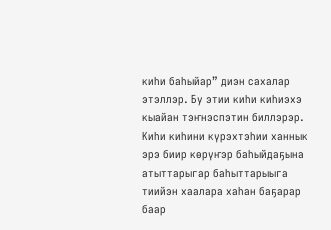киһи баһыйар” диэн сахалар этэллэр. Бу этии киһи киһиэхэ кыайан тэҥнэспэтин биллэрэр. Киһи киһини күрэхтэһии ханнык эрэ биир көрүҥэр баһыйдаҕына атыттарыгар баһыттарыыга тиийэн хаалара хаһан баҕарар баар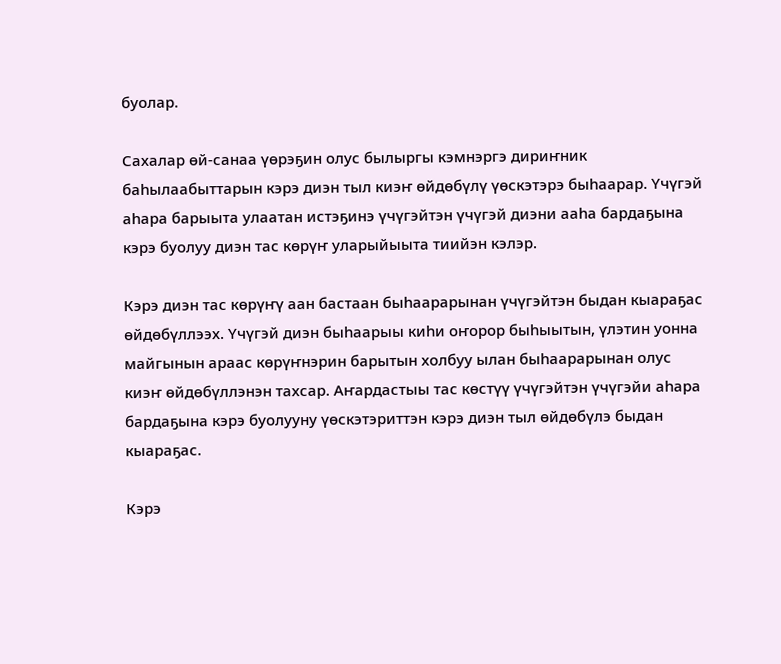буолар.

Сахалар өй-санаа үөрэҕин олус былыргы кэмнэргэ дириҥник баһылаабыттарын кэрэ диэн тыл киэҥ өйдөбүлү үөскэтэрэ быһаарар. Үчүгэй аһара барыыта улаатан истэҕинэ үчүгэйтэн үчүгэй диэни ааһа бардаҕына кэрэ буолуу диэн тас көрүҥ уларыйыыта тиийэн кэлэр.

Кэрэ диэн тас көрүҥү аан бастаан быһаарарынан үчүгэйтэн быдан кыараҕас өйдөбүллээх. Үчүгэй диэн быһаарыы киһи оҥорор быһыытын, үлэтин уонна майгынын араас көрүҥнэрин барытын холбуу ылан быһаарарынан олус киэҥ өйдөбүллэнэн тахсар. Аҥардастыы тас көстүү үчүгэйтэн үчүгэйи аһара бардаҕына кэрэ буолууну үөскэтэриттэн кэрэ диэн тыл өйдөбүлэ быдан кыараҕас.

Кэрэ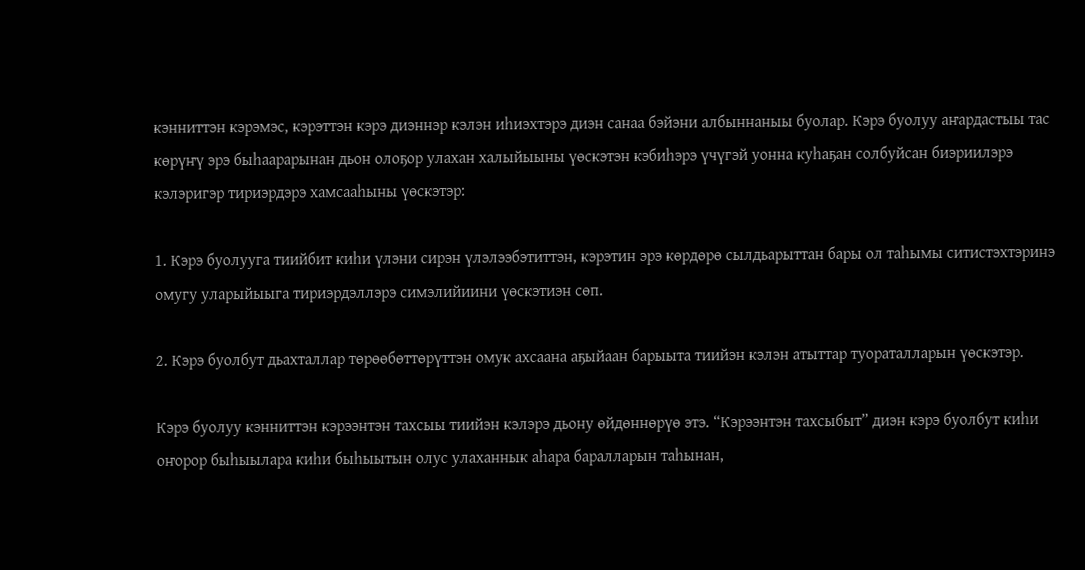кэнниттэн кэрэмэс, кэрэттэн кэрэ диэннэр кэлэн иһиэхтэрэ диэн санаа бэйэни албыннаныы буолар. Кэрэ буолуу аҥардастыы тас көрүҥү эрэ быһаарарынан дьон олоҕор улахан халыйыыны үөскэтэн кэбиһэрэ үчүгэй уонна куһаҕан солбуйсан биэриилэрэ кэлэригэр тириэрдэрэ хамсааһыны үөскэтэр:

1. Кэрэ буолууга тиийбит киһи үлэни сирэн үлэлээбэтиттэн, кэрэтин эрэ көрдөрө сылдьарыттан бары ол таһымы ситистэхтэринэ омугу уларыйыыга тириэрдэллэрэ симэлийиини үөскэтиэн сөп.

2. Кэрэ буолбут дьахталлар төрөөбөттөрүттэн омук ахсаана аҕыйаан барыыта тиийэн кэлэн атыттар туораталларын үөскэтэр.

Кэрэ буолуу кэнниттэн кэрээнтэн тахсыы тиийэн кэлэрэ дьону өйдөннөрүө этэ. “Кэрээнтэн тахсыбыт” диэн кэрэ буолбут киһи оҥорор быһыылара киһи быһыытын олус улаханнык аһара баралларын таһынан,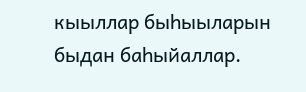кыыллар быһыыларын быдан баһыйаллар.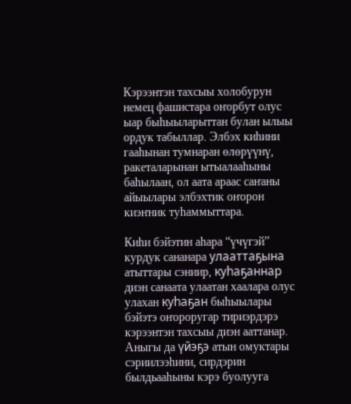Кэрээнтэн тахсыы холобурун немец фашистара оҥорбут олус ыар быһыыларыттан булан ылыы ордук табыллар. Элбэх киһини гааһынан тумнаран өлөрүүнү, ракеталарынан ытыалааһыны баһылаан, ол аата араас саҥаны айыылары элбэхтик оҥорон киэҥник туһаммыттара.

Киһи бэйэтин аһара “үчүгэй” курдук сананара улааттаҕына атыттары сэниир, куһаҕаннар диэн санаата улаатан хаалара олус улахан куһаҕан быһыылары бэйэтэ оҥороругар тириэрдэрэ кэрээнтэн тахсыы диэн ааттанар. Аныгы да үйэҕэ атын омуктары сэриилээһини, сирдэрин былдьааһыны кэрэ буолууга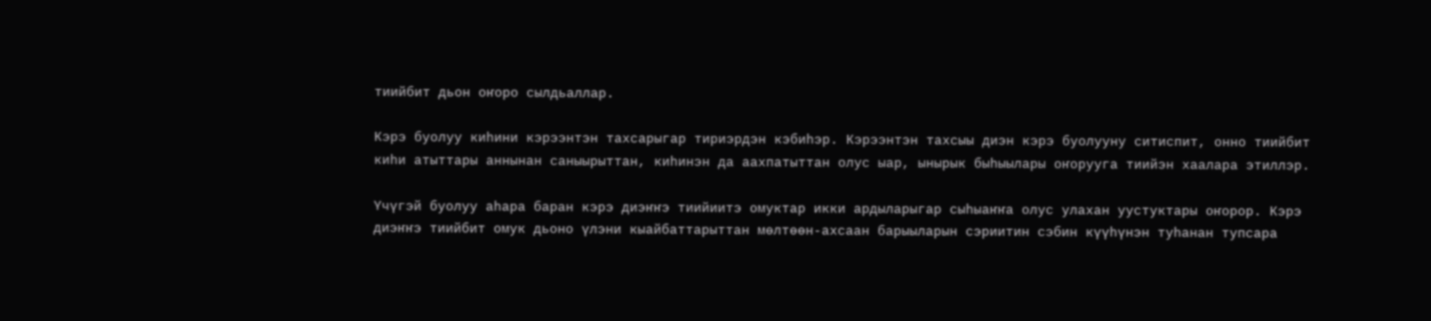тиийбит дьон оҥоро сылдьаллар.

Кэрэ буолуу киһини кэрээнтэн тахсарыгар тириэрдэн кэбиһэр. Кэрээнтэн тахсыы диэн кэрэ буолууну ситиспит, онно тиийбит киһи атыттары аннынан саныырыттан, киһинэн да аахпатыттан олус ыар, ынырык быһыылары оҥорууга тиийэн хаалара этиллэр.

Үчүгэй буолуу аһара баран кэрэ диэҥҥэ тиийиитэ омуктар икки ардыларыгар сыһыаҥҥа олус улахан уустуктары оҥорор. Кэрэ диэҥҥэ тиийбит омук дьоно үлэни кыайбаттарыттан мөлтөөн-ахсаан барыыларын сэриитин сэбин күүһүнэн туһанан тупсара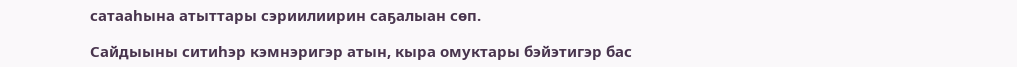сатааһына атыттары сэриилиирин саҕалыан сөп.

Сайдыыны ситиһэр кэмнэригэр атын, кыра омуктары бэйэтигэр бас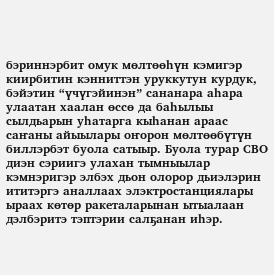бэриннэрбит омук мөлтөөһүн кэмигэр киирбитин кэнниттэн уруккутун курдук, бэйэтин “үчүгэйинэн” сананара аһара улаатан хаалан өссө да баһылыы сылдьарын уһатарга кыһанан араас саҥаны айыылары оҥорон мөлтөөбүтүн биллэрбэт буола сатыыр. Буола турар СВО диэн сэриигэ улахан тымныылар кэмнэригэр элбэх дьон олорор дьиэлэрин ититэргэ аналлаах элэктростанциялары ыраах көтөр ракеталарынан ытыалаан дэлбэритэ тэптэрии салҕанан иһэр.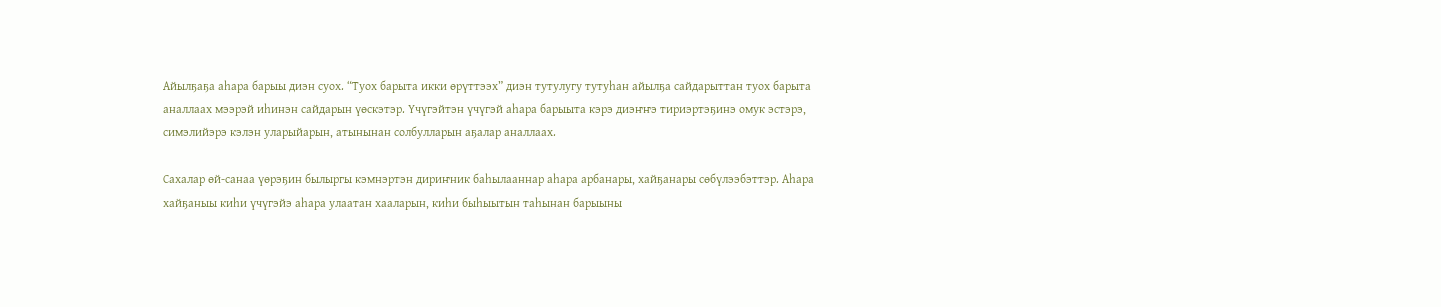Айылҕаҕа аһара барыы диэн суох. “Туох барыта икки өрүттээх” диэн тутулугу тутуһан айылҕа сайдарыттан туох барыта аналлаах мээрэй иһинэн сайдарын үөскэтэр. Үчүгэйтэн үчүгэй аһара барыыта кэрэ диэҥҥэ тириэртэҕинэ омук эстэрэ, симэлийэрэ кэлэн уларыйарын, атынынан солбулларын аҕалар аналлаах.

Сахалар өй-санаа үөрэҕин былыргы кэмнэртэн дириҥник баһылааннар аһара арбанары, хайҕанары сөбүлээбэттэр. Аһара хайҕаныы киһи үчүгэйэ аһара улаатан хааларын, киһи быһыытын таһынан барыыны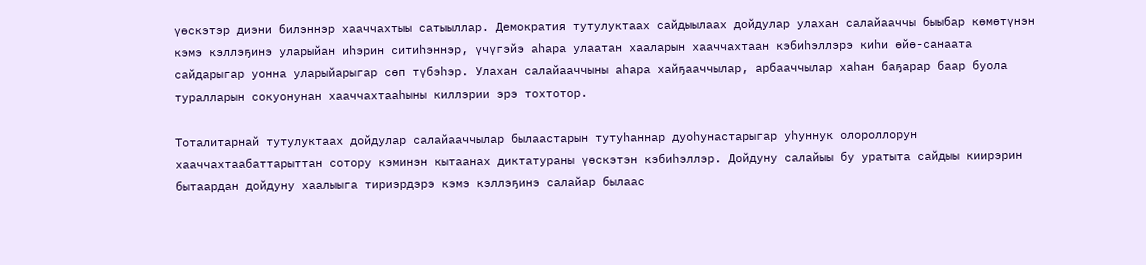үөскэтэр диэни билэннэр хааччахтыы сатыыллар. Демократия тутулуктаах сайдыылаах дойдулар улахан салайааччы быыбар көмөтүнэн кэмэ кэллэҕинэ уларыйан иһэрин ситиһэннэр, үчүгэйэ аһара улаатан хааларын хааччахтаан кэбиһэллэрэ киһи өйө-санаата сайдарыгар уонна уларыйарыгар сөп түбэһэр. Улахан салайааччыны аһара хайҕааччылар, арбааччылар хаһан баҕарар баар буола туралларын сокуонунан хааччахтааһыны киллэрии эрэ тохтотор.

Тоталитарнай тутулуктаах дойдулар салайааччылар былаастарын тутуһаннар дуоһунастарыгар уһуннук олороллорун хааччахтаабаттарыттан сотору кэминэн кытаанах диктатураны үөскэтэн кэбиһэллэр. Дойдуну салайыы бу уратыта сайдыы киирэрин бытаардан дойдуну хаалыыга тириэрдэрэ кэмэ кэллэҕинэ салайар былаас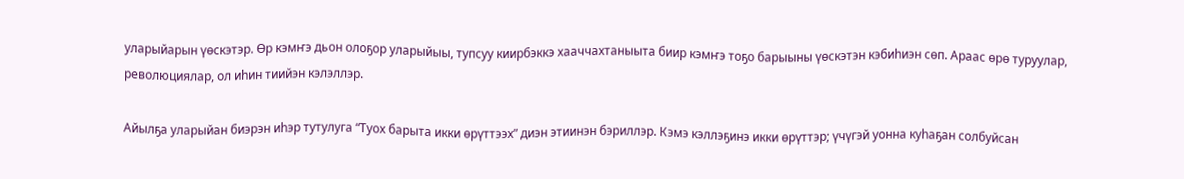уларыйарын үөскэтэр. Өр кэмҥэ дьон олоҕор уларыйыы, тупсуу киирбэккэ хааччахтаныыта биир кэмҥэ тоҕо барыыны үөскэтэн кэбиһиэн сөп. Араас өрө туруулар, революциялар, ол иһин тиийэн кэлэллэр.

Айылҕа уларыйан биэрэн иһэр тутулуга “Туох барыта икки өрүттээх” диэн этиинэн бэриллэр. Кэмэ кэллэҕинэ икки өрүттэр; үчүгэй уонна куһаҕан солбуйсан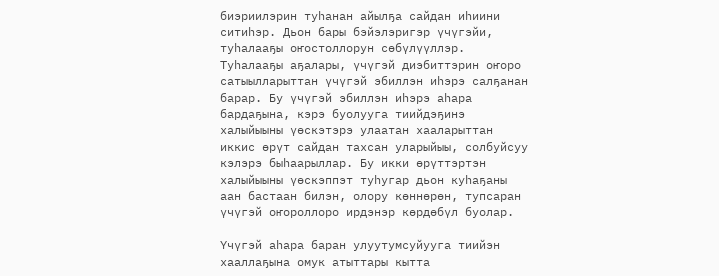биэриилэрин туһанан айылҕа сайдан иһиини ситиһэр. Дьон бары бэйэлэригэр үчүгэйи, туһалааҕы оҥостоллорун сөбүлүүллэр. Туһалааҕы аҕалары, үчүгэй диэбиттэрин оҥоро сатыылларыттан үчүгэй эбиллэн иһэрэ салҕанан барар. Бу үчүгэй эбиллэн иһэрэ аһара бардаҕына, кэрэ буолууга тиийдэҕинэ халыйыыны үөскэтэрэ улаатан хааларыттан иккис өрүт сайдан тахсан уларыйыы, солбуйсуу кэлэрэ быһаарыллар. Бу икки өрүттэртэн халыйыыны үөскэппэт туһугар дьон куһаҕаны аан бастаан билэн, олору көннөрөн, тупсаран үчүгэй оҥороллоро ирдэнэр көрдөбүл буолар.

Үчүгэй аһара баран улуутумсуйууга тиийэн хааллаҕына омук атыттары кытта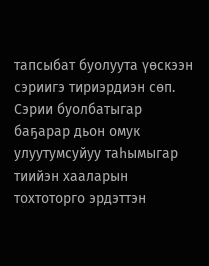тапсыбат буолуута үөскээн сэриигэ тириэрдиэн сөп. Сэрии буолбатыгар баҕарар дьон омук улуутумсуйуу таһымыгар тиийэн хааларын тохтоторго эрдэттэн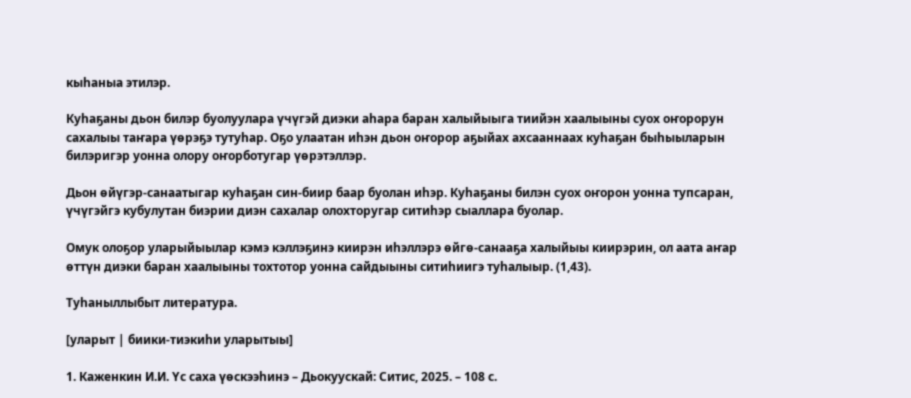кыһаныа этилэр.

Куһаҕаны дьон билэр буолуулара үчүгэй диэки аһара баран халыйыыга тиийэн хаалыыны суох оҥорорун сахалыы таҥара үөрэҕэ тутуһар. Оҕо улаатан иһэн дьон оҥорор аҕыйах ахсааннаах куһаҕан быһыыларын билэригэр уонна олору оҥорботугар үөрэтэллэр.

Дьон өйүгэр-санаатыгар куһаҕан син-биир баар буолан иһэр. Куһаҕаны билэн суох оҥорон уонна тупсаран, үчүгэйгэ кубулутан биэрии диэн сахалар олохторугар ситиһэр сыаллара буолар.

Омук олоҕор уларыйыылар кэмэ кэллэҕинэ киирэн иһэллэрэ өйгө-санааҕа халыйыы киирэрин, ол аата аҥар өттүн диэки баран хаалыыны тохтотор уонна сайдыыны ситиһиигэ туһалыыр. (1,43).

Туһаныллыбыт литература.

[уларыт | биики-тиэкиһи уларытыы]

1. Каженкин И.И. Үс саха үөскээһинэ – Дьокуускай: Ситис, 2025. – 108 с.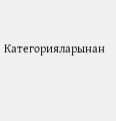Категорияларынан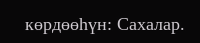көрдөөһүн: Сахалар.